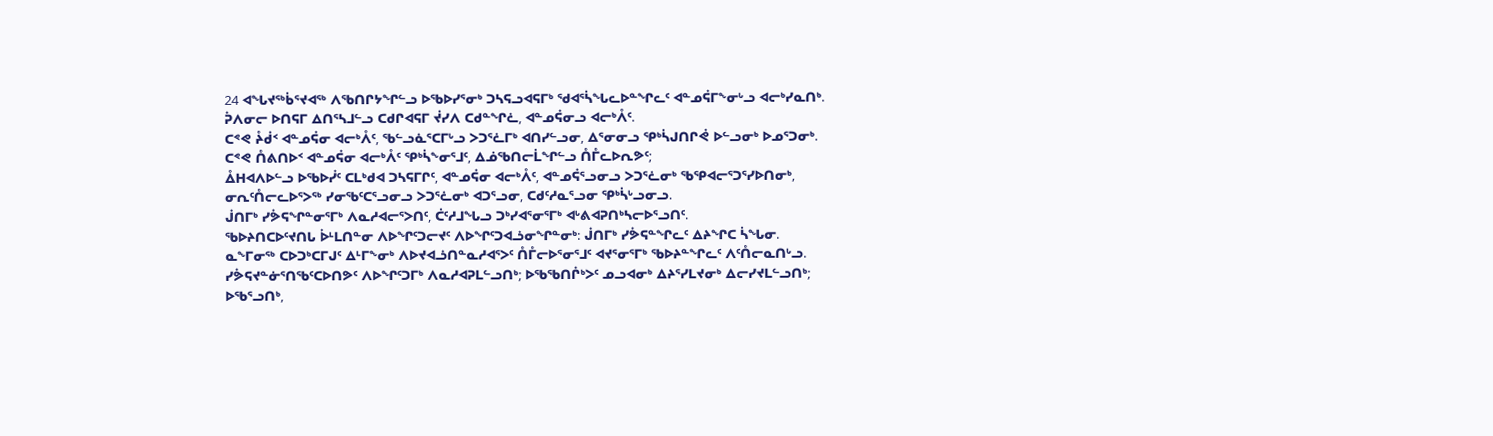24 ᐊᖓᔪᖅᑳᕐᔪᐊᖅ ᐱᖃᑎᒋᔭᖏᓪᓗ ᐅᖃᐅᓯᕐᓂᒃ ᑐᓴᕋᓗᐊᕋᒥᒃ ᖁᐊᕐᓵᖓᓚᐅᓐᖏᓚᑦ ᐊᓐᓄᕌᒥᖕᓂᒡᓗ ᐊᓕᒃᓯᓇᑎᒃ.
ᕉᐱᓂᓕ ᐅᑎᕋᒥ ᐃᑎᕐᓴᒧᓪᓗ ᑕᑯᒋᐊᕋᒥ ᔫᓯᐱ ᑕᑯᓐᖏᓛ, ᐊᓐᓄᕌᓂᓗ ᐊᓕᒃᐰᑦ.
ᑕᕝᕙ ᔧᑰᑉ ᐊᓐᓄᕌᓂ ᐊᓕᒃᐰᑦ, ᖃᓪᓗᓈᕐᑕᒥᒡᓗ ᐳᑐᕐᓛᒥᒃ ᐊᑎᓯᓪᓗᓂ, ᐃᕐᓂᓂᓗ ᕿᒃᓵᒍᑎᒋᕚ ᐅᓪᓗᓂᒃ ᐅᓄᕐᑐᓂᒃ.
ᑕᕝᕙ ᑍᕕᑎᐅᑉ ᐊᓐᓄᕌᓂ ᐊᓕᒃᐰᑦ ᕿᒃᓵᖕᓂᕐᒧᑦ, ᐃᓅᖃᑎᓕᒫᖏᓪᓗ ᑍᒤᓚᐅᕆᕗᑦ;
ᐂᕼᐊᐱᐅᓪᓗ ᐅᖃᐅᓰᑦ ᑕᒪᒃᑯᐊ ᑐᓴᕋᒥᒋᑦ, ᐊᓐᓄᕌᓂ ᐊᓕᒃᐰᑦ, ᐊᓐᓄᕌᕐᓗᓂᓗ ᐳᑐᕐᓛᓂᒃ ᖃᕿᐊᓕᕐᑐᕐᓯᐅᑎᓂᒃ, ᓂᕆᑦᑍᓕᓚᐅᕐᐳᖅ ᓯᓂᖃᑦᑕᕐᓗᓂᓗ ᐳᑐᕐᓛᓂᒃ ᐊᑐᕐᓗᓂ, ᑕᑯᑦᓱᓇᕐᓗᓂ ᕿᒃᓵᒡᓗᓂᓗ.
ᒎᑎᒥᒃ ᓯᕘᕋᖏᓐᓂᕐᒥᒃ ᐱᓇᓱᐊᓕᕐᐳᑎᑦ, ᑖᑦᓱᒧᖓᓗ ᑐᒃᓯᐊᕐᓂᕐᒥᒃ ᐊᒡᕕᐊᕈᑎᒃᓴᓕᐅᕐᓗᑎᑦ.
ᖃᐅᔨᑎᑕᐅᑦᔪᑎᒐ ᐆᒻᒪᑎᓐᓂ ᐱᐅᖏᑦᑐᓕᔪᑦ ᐱᐅᖏᑦᑐᐊᓘᓂᖏᓐᓂᒃ: ᒎᑎᒥᒃ ᓯᕘᕋᓐᖏᓚᑦ ᐃᔨᖏᑕ ᓵᖓᓂ.
ᓇᖕᒥᓂᖅ ᑕᐅᑐᒃᑕᒥᒍᑦ ᐃᒻᒥᖕᓂᒃ ᐱᐅᔪᐊᓘᑎᓐᓇᓱᐊᕐᐳᑦ ᑍᒤᓕᐅᕐᓂᕐᒧᑦ ᐊᔪᕐᓂᕐᒥᒃ ᖃᐅᔨᓐᖏᓚᑦ ᐱᑦᑍᓕᓇᑎᒡᓗ.
ᓯᕘᕋᔪᓐᓃᕐᑎᖃᑦᑕᐅᑎᕗᑦ ᐱᐅᖏᑦᑐᒥᒃ ᐱᓇᓱᐊᕈᒪᓪᓗᑎᒃ; ᐅᖃᖃᑎᒌᒃᐳᑦ ᓄᓗᐊᓂᒃ ᐃᔨᕐᓯᒪᔪᓂᒃ ᐃᓕᓯᔪᒪᓪᓗᑎᒃ; ᐅᖃᕐᓗᑎᒃ,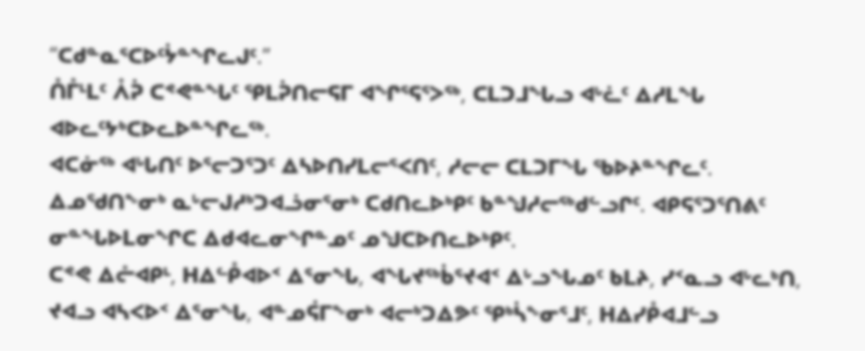“ᑕᑯᓐᓇᕐᑕᐅᑦᔮᓐᖏᓚᒍᑦ.”
ᑍᒤᒻᒪᑦ ᐰᕉ ᑕᕝᕙᓐᖓᑦ ᕿᒪᕉᑎᓕᕋᒥ ᐊᖏᕐᕋᕐᐳᖅ, ᑕᒪᑐᒧᖓᓗ ᐊᒡᓛᑦ ᐃᓱᒪᖓ ᐊᐅᓚᑦᔭᒃᑕᐅᓚᐅᓐᖏᓚᖅ.
ᐊᑕᓃᖅ ᐊᒡᒐᑎᑦ ᐅᕐᓕᑐᕐᑐᑦ ᐃᓴᐅᑎᓯᒪᓕᕐᐸᑎᑦ, ᓱᓕᓕ ᑕᒪᑐᒥᖓ ᖃᐅᔨᓐᖏᓚᑦ. ᐃᓄᖁᑎᖕᓂᒃ ᓇᒡᓕᒍᓱᒃᑐᐊᓘᓂᕐᓂᒃ ᑕᑯᑎᓚᐅᒃᑭᑦ ᑲᓐᖑᓱᓕᖅᑯᓪᓗᒋᑦ. ᐊᑭᕋᕐᑐᕐᑎᕕᑦ ᓂᓐᖓᐅᒪᓂᖏᑕ ᐃᑯᐊᓚᓂᖏᓐᓄᑦ ᓄᖑᑕᐅᑎᓚᐅᒃᑭᑦ.
ᑕᕝᕙ ᐃᓔᐊᑭᒻ, ᕼᐃᓪᑬᐊᐅᑉ ᐃᕐᓂᖓ, ᐊᖓᔪᖅᑳᕐᔪᐊᑉ ᐃᒡᓗᖓᓄᑦ ᑲᒪᔨ, ᓯᑉᓇᓗ ᐊᒡᓚᒃᑎ, ᔪᐊᓗ ᐊᓴᐸᐅᑉ ᐃᕐᓂᖓ, ᐊᓐᓄᕌᒥᖕᓂᒃ ᐊᓕᒃᑐᐃᕗᑦ ᕿᒃᓵᖕᓂᕐᒧᑦ, ᕼᐃᓯᑬᐊᒧᓪᓗ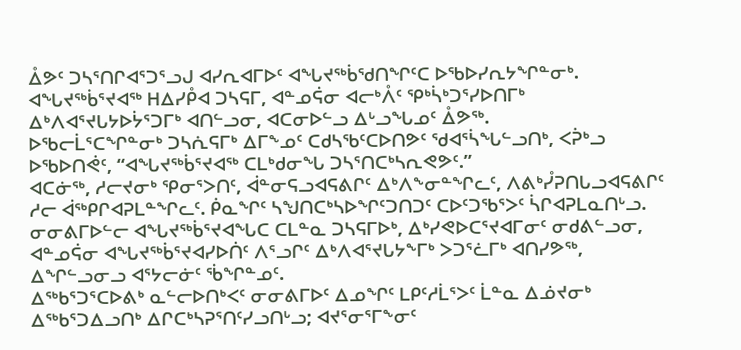ᐂᕗᑦ ᑐᓴᕐᑎᒋᐊᕐᑐᕐᓗᒍ ᐊᓯᕆᐊᒥᐅᑦ ᐊᖓᔪᖅᑳᖁᑎᖏᑦᑕ ᐅᖃᐅᓯᕆᔭᖏᓐᓂᒃ.
ᐊᖓᔪᖅᑳᕐᔪᐊᖅ ᕼᐃᓯᑬᐊ ᑐᓴᕋᒥ, ᐊᓐᓄᕌᓂ ᐊᓕᒃᐰᑦ ᕿᒃᓵᒃᑐᕐᓯᐅᑎᒥᒃ ᐃᒃᐱᐊᕐᔪᒐᔭᐅᔮᕐᑐᒥᒃ ᐊᑎᓪᓗᓂ, ᐊᑕᓂᐅᓪᓗ ᐃᒡᓗᖓᓄᑦ ᐂᕗᖅ.
ᐅᖃᓕᒫᕐᑕᖏᓐᓂᒃ ᑐᓴᕇᕋᒥᒃ ᐃᒥᖕᓄᑦ ᑕᑯᓴᖃᑦᑕᐅᑎᕗᑦ ᖁᐊᕐᓵᖓᓪᓗᑎᒃ, ᐸᕉᒃᓗ ᐅᖃᐅᑎᕚᑦ, “ᐊᖓᔪᖅᑳᕐᔪᐊᖅ ᑕᒪᒃᑯᓂᖓ ᑐᓴᕐᑎᑕᒃᓴᕆᕙᕗᑦ.”
ᐊᑕᓃᖅ, ᓱᓕᔪᓂᒃ ᕿᓂᕐᐳᑎᑦ, ᐋᓐᓂᕋᓗᐊᕋᕕᒋᑦ ᐃᒃᐱᖕᓂᓐᖏᓚᑦ, ᐱᕕᒃᓮᕈᑎᒐᓗᐊᕋᕕᒋᑦ ᓱᓕ ᐋᖅᑭᒋᐊᕈᒪᓐᖏᓚᑦ. ᑮᓇᖏᑦ ᓴᖑᑎᑕᒃᓴᐅᖏᑦᑐᑎᑐᑦ ᑕᐅᑦᑐᖃᕐᐳᑦ ᓵᒋᐊᕈᒪᓇᑎᒡᓗ.
ᓂᓂᕕᒥᐅᓪᓕ ᐊᖓᔪᖅᑳᕐᔪᐊᖓᑕ ᑕᒪᓐᓇ ᑐᓴᕋᒥᐅᒃ, ᐃᒃᓯᕙᐅᑕᕐᔪᐊᒥᓂᑦ ᓂᑯᕕᓪᓗᓂ, ᐊᓐᓄᕌᓂ ᐊᖓᔪᖅᑳᕐᔪᐊᓯᐅᑏᑦ ᐱᕐᓗᒋᑦ ᐃᒃᐱᐊᕐᔪᒐᔭᖕᒥᒃ ᐳᑐᕐᓛᒥᒃ ᐊᑎᓯᕗᖅ, ᐃᖏᓪᓗᓂᓗ ᐊᕐᔭᓕᓃᑦ ᖄᖏᓐᓄᑦ.
ᐃᖅᑲᕐᑐᕐᑕᐅᕕᒃ ᓇᓪᓕᐅᑎᒃᐸᑦ ᓂᓂᕕᒥᐅᑦ ᐃᓄᖏᑦ ᒪᑭᑦᓱᒫᕐᐳᑦ ᒫᓐᓇ ᐃᓅᔪᓂᒃ ᐃᖅᑲᕐᑐᐃᓗᑎᒃ ᐃᒋᑕᒃᓴᕈᕐᑎᑦᓯᓗᑎᒡᓗ; ᐊᔪᕐᓂᕐᒥᖕᓂᑦ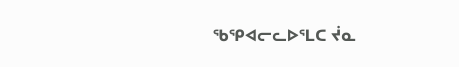ᖃᕿᐊᓕᓚᐅᕐᒪᑕ ᔫᓇ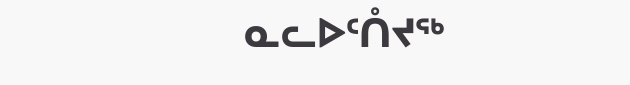ᓇᓚᐅᑦᑍᔪᖅ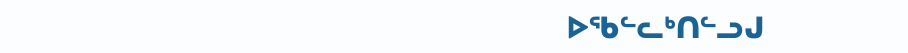ᐅᖃᓪᓚᒃᑎᓪᓗᒍ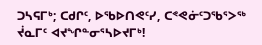ᑐᓴᕋᒥᒃ; ᑕᑯᒋᑦ, ᐅᖃᐅᑎᕙᑦᓯ, ᑕᕝᕙᓃᑦᑐᖃᕐᐳᖅ ᔫᓇᒥᑦ ᐊᔪᖏᓐᓂᕐᓴᐅᔪᒥᒃ!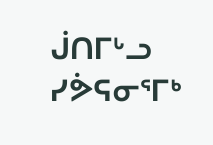ᒎᑎᒥᒡᓗ ᓯᕘᕋᓂᕐᒥᒃ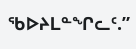ᖃᐅᔨᒪᓐᖏᓚᑦ.”